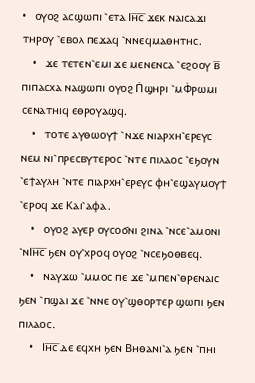•   ⲟⲩⲟϩ ⲁⲥϣⲱⲡⲓ ⳿ⲉⲧⲁ Ⲓⲏ̅ⲥ̅ ϫⲉⲕ ⲛⲁⲓⲥⲁϫⲓ ⲧⲏⲣⲟⲩ ⳿ⲉⲃⲟⲗ ⲡⲉϫⲁϥ ⳿ⲛⲛⲉϥⲙⲁⲑⲏⲧⲏⲥ.
    •   ϫⲉ ⲧⲉⲧⲉⲛ⳿ⲉⲙⲓ ϫⲉ ⲙⲉⲛⲉⲛⲥⲁ ⳿ⲉϩⲟⲟⲩ ⲃ̅ ⲡⲓⲡⲁⲥⲭⲁ ⲛⲁϣⲱⲡⲓ ⲟⲩⲟϩ Ⲡ̇ϣⲏⲣⲓ ⳿ⲙⲪ̇ⲣⲱⲙⲓ ⲥⲉⲛⲁⲧⲏⲓϥ ⲉⲑⲣⲟⲩⲁϣϥ.
    •   ⲧⲟⲧⲉ ⲁⲩⲑⲱⲟⲩϯ ⳿ⲛϫⲉ ⲛⲓⲁⲣⲭⲏ⳿ⲉⲣⲉⲩⲥ ⲛⲉⲙ ⲛⲓ⳿ⲡⲣⲉⲥⲃⲩⲧⲉⲣⲟⲥ ⳿ⲛⲧⲉ ⲡⲓⲗⲁⲟⲥ ⳿ⲉϧⲟⲩⲛ ⳿ⲉϯⲁⲩⲗⲏ ⳿ⲛⲧⲉ ⲡⲓⲁⲣⲭⲏ⳿ⲉⲣⲉⲩⲥ ⲫⲏ⳿ⲉϣⲁⲩⲙⲟⲩϯ ⳿ⲉⲣⲟϥ ϫⲉ Ⲕⲁⲓ⳿ⲁⲫⲁ.
    •   ⲟⲩⲟϩ ⲁⲩⲉⲣ ⲟⲩⲥⲟϭⲛⲓ ϩⲓⲛⲁ ⳿ⲛⲥⲉ⳿ⲁⲙⲟⲛⲓ ⳿ⲛⲒⲏ̅ⲥ̅ ϧⲉⲛ ⲟⲩ⳿ⲭⲣⲟϥ ⲟⲩⲟϩ ⳿ⲛⲥⲉϧⲟⲑⲃⲉϥ.
    •   ⲛⲁⲩϫⲱ ⳿ⲙⲙⲟⲥ ⲡⲉ ϫⲉ ⳿ⲙⲡⲉⲛ⳿ⲑⲣⲉⲛⲁⲓⲥ ϧⲉⲛ ⳿ⲡϣⲁⲓ ϫⲉ ⳿ⲛⲛⲉ ⲟⲩ⳿ϣⲑⲟⲣⲧⲉⲣ ϣⲱⲡⲓ ϧⲉⲛ ⲡⲓⲗⲁⲟⲥ.
    •   Ⲓⲏ̅ⲥ̅ ⲇⲉ ⲉϥⲭⲏ ϧⲉⲛ Ⲃⲏⲑⲁⲛⲓ⳿ⲁ ϧⲉⲛ ⳿ⲡⲏⲓ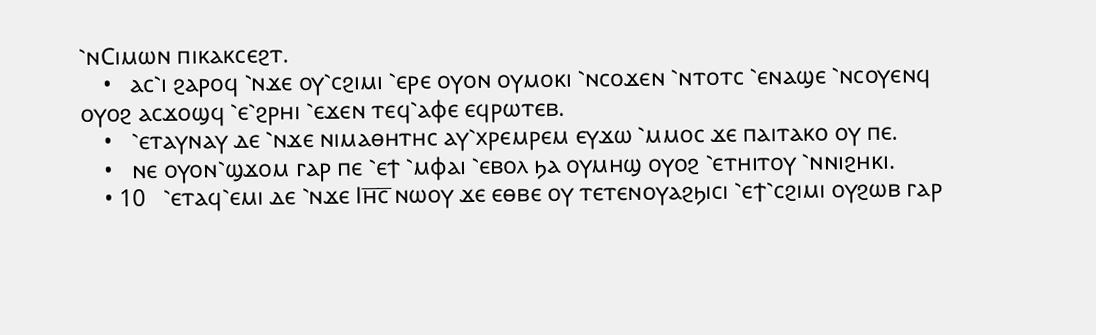⳿ⲛⲤⲓⲙⲱⲛ ⲡⲓⲕⲁⲕⲥⲉϩⲧ.
    •   ⲁⲥ⳿ⲓ ϩⲁⲣⲟϥ ⳿ⲛϫⲉ ⲟⲩ⳿ⲥϩⲓⲙⲓ ⳿ⲉⲣⲉ ⲟⲩⲟⲛ ⲟⲩⲙⲟⲕⲓ ⳿ⲛⲥⲟϫⲉⲛ ⳿ⲛⲧⲟⲧⲥ ⳿ⲉⲛⲁϣⲉ ⳿ⲛⲥⲟⲩⲉⲛϥ ⲟⲩⲟϩ ⲁⲥϫⲟϣϥ ⳿ⲉ⳿ϩⲣⲏⲓ ⳿ⲉϫⲉⲛ ⲧⲉϥ⳿ⲁⲫⲉ ⲉϥⲣⲱⲧⲉⲃ.
    •   ⳿ⲉⲧⲁⲩⲛⲁⲩ ⲇⲉ ⳿ⲛϫⲉ ⲛⲓⲙⲁⲑⲏⲧⲏⲥ ⲁⲩ⳿ⲭⲣⲉⲙⲣⲉⲙ ⲉⲩϫⲱ ⳿ⲙⲙⲟⲥ ϫⲉ ⲡⲁⲓⲧⲁⲕⲟ ⲟⲩ ⲡⲉ.
    •   ⲛⲉ ⲟⲩⲟⲛ⳿ϣϫⲟⲙ ⲅⲁⲣ ⲡⲉ ⳿ⲉϯ ⳿ⲙⲫⲁⲓ ⳿ⲉⲃⲟⲗ ϧⲁ ⲟⲩⲙⲏϣ ⲟⲩⲟϩ ⳿ⲉⲧⲏⲓⲧⲟⲩ ⳿ⲛⲛⲓϩⲏⲕⲓ.
    • 10   ⳿ⲉⲧⲁϥ⳿ⲉⲙⲓ ⲇⲉ ⳿ⲛϫⲉ Ⲓⲏ̅ⲥ̅ ⲛⲱⲟⲩ ϫⲉ ⲉⲑⲃⲉ ⲟⲩ ⲧⲉⲧⲉⲛⲟⲩⲁϩϧⲓⲥⲓ ⳿ⲉϯ⳿ⲥϩⲓⲙⲓ ⲟⲩϩⲱⲃ ⲅⲁⲣ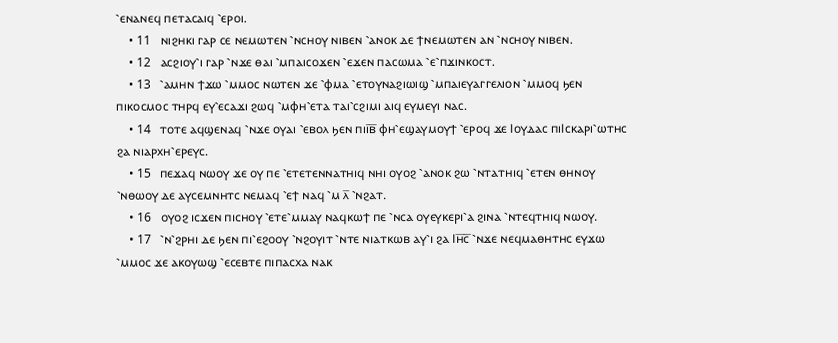⳿ⲉⲛⲁⲛⲉϥ ⲡⲉⲧⲁⲥⲁⲓϥ ⳿ⲉⲣⲟⲓ.
    • 11   ⲛⲓϩⲏⲕⲓ ⲅⲁⲣ ⲥⲉ ⲛⲉⲙⲱⲧⲉⲛ ⳿ⲛⲥⲏⲟⲩ ⲛⲓⲃⲉⲛ ⳿ⲁⲛⲟⲕ ⲇⲉ ϯⲛⲉⲙⲱⲧⲉⲛ ⲁⲛ ⳿ⲛⲥⲏⲟⲩ ⲛⲓⲃⲉⲛ.
    • 12   ⲁⲥϩⲓⲟⲩ⳿ⲓ ⲅⲁⲣ ⳿ⲛϫⲉ ⲑⲁⲓ ⳿ⲙⲡⲁⲓⲥⲟϫⲉⲛ ⳿ⲉϫⲉⲛ ⲡⲁⲥⲱⲙⲁ ⳿ⲉ⳿ⲡϫⲓⲛⲕⲟⲥⲧ.
    • 13   ⳿ⲁⲙⲏⲛ ϯϫⲱ ⳿ⲙⲙⲟⲥ ⲛⲱⲧⲉⲛ ϫⲉ ⳿ⲫⲙⲁ ⳿ⲉⲧⲟⲩⲛⲁϩⲓⲱⲓϣ ⳿ⲙⲡⲁⲓⲉⲩⲁⲅⲅⲉⲗⲓⲟⲛ ⳿ⲙⲙⲟϥ ϧⲉⲛ ⲡⲓⲕⲟⲥⲙⲟⲥ ⲧⲏⲣϥ ⲉⲩ⳿ⲉⲥⲁϫⲓ ϩⲱϥ ⳿ⲙⲫⲏ⳿ⲉⲧⲁ ⲧⲁⲓ⳿ⲥϩⲓⲙⲓ ⲁⲓϥ ⲉⲩⲙⲉⲩⲓ ⲛⲁⲥ.
    • 14   ⲧⲟⲧⲉ ⲁϥϣⲉⲛⲁϥ ⳿ⲛϫⲉ ⲟⲩⲁⲓ ⳿ⲉⲃⲟⲗ ϧⲉⲛ ⲡⲓⲓ̅ⲃ̅ ⲫⲏ⳿ⲉϣⲁⲩⲙⲟⲩϯ ⳿ⲉⲣⲟϥ ϫⲉ Ⲓⲟⲩⲇⲁⲥ ⲡⲓⲒⲥⲕⲁⲣⲓ⳿ⲱⲧⲏⲥ ϩⲁ ⲛⲓⲁⲣⲭⲏ⳿ⲉⲣⲉⲩⲥ.
    • 15   ⲡⲉϫⲁϥ ⲛⲱⲟⲩ ϫⲉ ⲟⲩ ⲡⲉ ⳿ⲉⲧⲉⲧⲉⲛⲛⲁⲧⲏⲓϥ ⲛⲏⲓ ⲟⲩⲟϩ ⳿ⲁⲛⲟⲕ ϩⲱ ⳿ⲛⲧⲁⲧⲏⲓϥ ⳿ⲉⲧⲉⲛ ⲑⲏⲛⲟⲩ ⳿ⲛⲑⲱⲟⲩ ⲇⲉ ⲁⲩⲥⲉⲙⲛⲏⲧⲥ ⲛⲉⲙⲁϥ ⳿ⲉϯ ⲛⲁϥ ⳿ⲙ ⲗ̅ ⳿ⲛϩⲁⲧ.
    • 16   ⲟⲩⲟϩ ⲓⲥϫⲉⲛ ⲡⲓⲥⲏⲟⲩ ⳿ⲉⲧⲉ⳿ⲙⲙⲁⲩ ⲛⲁϥⲕⲱϯ ⲡⲉ ⳿ⲛⲥⲁ ⲟⲩⲉⲩⲕⲉⲣⲓ⳿ⲁ ϩⲓⲛⲁ ⳿ⲛⲧⲉϥⲧⲏⲓϥ ⲛⲱⲟⲩ.
    • 17   ⳿ⲛ⳿ϩⲣⲏⲓ ⲇⲉ ϧⲉⲛ ⲡⲓ⳿ⲉϩⲟⲟⲩ ⳿ⲛϩⲟⲩⲓⲧ ⳿ⲛⲧⲉ ⲛⲓⲁⲧⲕⲱⲃ ⲁⲩ⳿ⲓ ϩⲁ Ⲓⲏ̅ⲥ̅ ⳿ⲛϫⲉ ⲛⲉϥⲙⲁⲑⲏⲧⲏⲥ ⲉⲩϫⲱ ⳿ⲙⲙⲟⲥ ϫⲉ ⲁⲕⲟⲩⲱϣ ⳿ⲉⲥⲉⲃⲧⲉ ⲡⲓⲡⲁⲥⲭⲁ ⲛⲁⲕ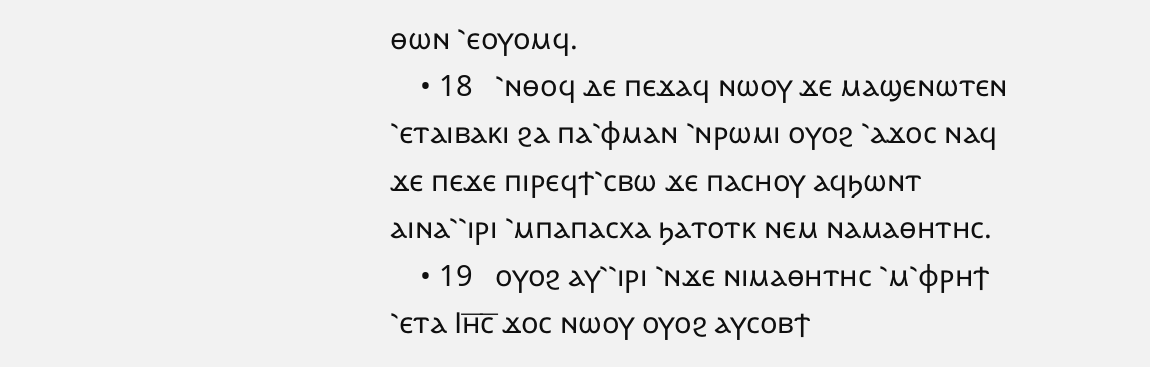ⲑⲱⲛ ⳿ⲉⲟⲩⲟⲙϥ.
    • 18   ⳿ⲛⲑⲟϥ ⲇⲉ ⲡⲉϫⲁϥ ⲛⲱⲟⲩ ϫⲉ ⲙⲁϣⲉⲛⲱⲧⲉⲛ ⳿ⲉⲧⲁⲓⲃⲁⲕⲓ ϩⲁ ⲡⲁ⳿ⲫⲙⲁⲛ ⳿ⲛⲣⲱⲙⲓ ⲟⲩⲟϩ ⳿ⲁϫⲟⲥ ⲛⲁϥ ϫⲉ ⲡⲉϫⲉ ⲡⲓⲣⲉϥϯ⳿ⲥⲃⲱ ϫⲉ ⲡⲁⲥⲏⲟⲩ ⲁϥϧⲱⲛⲧ ⲁⲓⲛⲁ⳿⳿ⲓⲣⲓ ⳿ⲙⲡⲁⲡⲁⲥⲭⲁ ϧⲁⲧⲟⲧⲕ ⲛⲉⲙ ⲛⲁⲙⲁⲑⲏⲧⲏⲥ.
    • 19   ⲟⲩⲟϩ ⲁⲩ⳿⳿ⲓⲣⲓ ⳿ⲛϫⲉ ⲛⲓⲙⲁⲑⲏⲧⲏⲥ ⳿ⲙ⳿ⲫⲣⲏϯ ⳿ⲉⲧⲁ Ⲓⲏ̅ⲥ̅ ϫⲟⲥ ⲛⲱⲟⲩ ⲟⲩⲟϩ ⲁⲩⲥⲟⲃϯ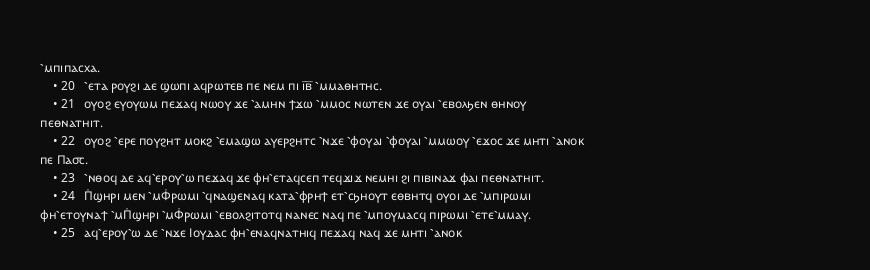⳿ⲙⲡⲓⲡⲁⲥⲭⲁ.
    • 20   ⳿ⲉⲧⲁ ⲣⲟⲩϩⲓ ⲇⲉ ϣⲱⲡⲓ ⲁϥⲣⲱⲧⲉⲃ ⲡⲉ ⲛⲉⲙ ⲡⲓ ⲓ̅ⲃ̅ ⳿ⲙⲙⲁⲑⲏⲧⲏⲥ.
    • 21   ⲟⲩⲟϩ ⲉⲩⲟⲩⲱⲙ ⲡⲉϫⲁϥ ⲛⲱⲟⲩ ϫⲉ ⳿ⲁⲙⲏⲛ ϯϫⲱ ⳿ⲙⲙⲟⲥ ⲛⲱⲧⲉⲛ ϫⲉ ⲟⲩⲁⲓ ⳿ⲉⲃⲟⲗϧⲉⲛ ⲑⲏⲛⲟⲩ ⲡⲉⲑⲛⲁⲧⲏⲓⲧ.
    • 22   ⲟⲩⲟϩ ⳿ⲉⲣⲉ ⲡⲟⲩϩⲏⲧ ⲙⲟⲕϩ ⳿ⲉⲙⲁϣⲱ ⲁⲩⲉⲣϩⲏⲧⲥ ⳿ⲛϫⲉ ⳿ⲫⲟⲩⲁⲓ ⳿ⲫⲟⲩⲁⲓ ⳿ⲙⲙⲱⲟⲩ ⳿ⲉϫⲟⲥ ϫⲉ ⲙⲏⲧⲓ ⳿ⲁⲛⲟⲕ ⲡⲉ Ⲡⲁ⳪.
    • 23   ⳿ⲛⲑⲟϥ ⲇⲉ ⲁϥ⳿ⲉⲣⲟⲩ⳿ⲱ ⲡⲉϫⲁϥ ϫⲉ ⲫⲏ⳿ⲉⲧⲁϥⲥⲉⲡ ⲧⲉϥϫⲓϫ ⲛⲉⲙⲏⲓ ϩⲓ ⲡⲓⲃⲓⲛⲁϫ ⲫⲁⲓ ⲡⲉⲑⲛⲁⲧⲏⲓⲧ.
    • 24   Ⲡ̇ϣⲏⲣⲓ ⲙⲉⲛ ⳿ⲙⲪ̇ⲣⲱⲙⲓ ⳿ϥⲛⲁϣⲉⲛⲁϥ ⲕⲁⲧⲁ⳿ⲫⲣⲏϯ ⲉⲧ⳿ⲥϧⲏⲟⲩⲧ ⲉⲑⲃⲏⲧϥ ⲟⲩⲟⲓ ⲇⲉ ⳿ⲙⲡⲓⲣⲱⲙⲓ ⲫⲏ⳿ⲉⲧⲟⲩⲛⲁϯ ⳿ⲙⲠ̇ϣⲏⲣⲓ ⳿ⲙⲪ̇ⲣⲱⲙⲓ ⳿ⲉⲃⲟⲗϩⲓⲧⲟⲧϥ ⲛⲁⲛⲉⲥ ⲛⲁϥ ⲡⲉ ⳿ⲙⲡⲟⲩⲙⲁⲥϥ ⲡⲓⲣⲱⲙⲓ ⳿ⲉⲧⲉ⳿ⲙⲙⲁⲩ.
    • 25   ⲁϥ⳿ⲉⲣⲟⲩ⳿ⲱ ⲇⲉ ⳿ⲛϫⲉ Ⲓⲟⲩⲇⲁⲥ ⲫⲏ⳿ⲉⲛⲁϥⲛⲁⲧⲏⲓϥ ⲡⲉϫⲁϥ ⲛⲁϥ ϫⲉ ⲙⲏⲧⲓ ⳿ⲁⲛⲟⲕ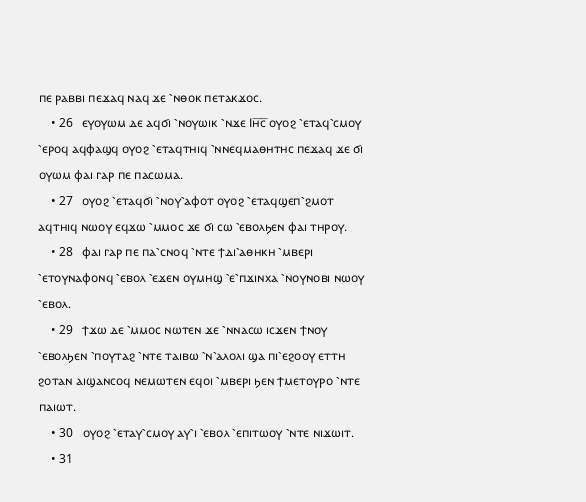ⲡⲉ ⲣⲁⲃⲃⲓ ⲡⲉϫⲁϥ ⲛⲁϥ ϫⲉ ⳿ⲛⲑⲟⲕ ⲡⲉⲧⲁⲕϫⲟⲥ.
    • 26   ⲉⲩⲟⲩⲱⲙ ⲇⲉ ⲁϥϭⲓ ⳿ⲛⲟⲩⲱⲓⲕ ⳿ⲛϫⲉ Ⲓⲏ̅ⲥ̅ ⲟⲩⲟϩ ⳿ⲉⲧⲁϥ⳿ⲥⲙⲟⲩ ⳿ⲉⲣⲟϥ ⲁϥⲫⲁϣϥ ⲟⲩⲟϩ ⳿ⲉⲧⲁϥⲧⲏⲓϥ ⳿ⲛⲛⲉϥⲙⲁⲑⲏⲧⲏⲥ ⲡⲉϫⲁϥ ϫⲉ ϭⲓ ⲟⲩⲱⲙ ⲫⲁⲓ ⲅⲁⲣ ⲡⲉ ⲡⲁⲥⲱⲙⲁ.
    • 27   ⲟⲩⲟϩ ⳿ⲉⲧⲁϥϭⲓ ⳿ⲛⲟⲩ⳿ⲁⲫⲟⲧ ⲟⲩⲟϩ ⳿ⲉⲧⲁϥϣⲉⲡ⳿ϩⲙⲟⲧ ⲁϥⲧⲏⲓϥ ⲛⲱⲟⲩ ⲉϥϫⲱ ⳿ⲙⲙⲟⲥ ϫⲉ ϭⲓ ⲥⲱ ⳿ⲉⲃⲟⲗϧⲉⲛ ⲫⲁⲓ ⲧⲏⲣⲟⲩ.
    • 28   ⲫⲁⲓ ⲅⲁⲣ ⲡⲉ ⲡⲁ⳿ⲥⲛⲟϥ ⳿ⲛⲧⲉ ϯⲇⲓ⳿ⲁⲑⲏⲕⲏ ⳿ⲙⲃⲉⲣⲓ ⳿ⲉⲧⲟⲩⲛⲁⲫⲟⲛϥ ⳿ⲉⲃⲟⲗ ⳿ⲉϫⲉⲛ ⲟⲩⲙⲏϣ ⳿ⲉ⳿ⲡϫⲓⲛⲭⲁ ⳿ⲛⲟⲩⲛⲟⲃⲓ ⲛⲱⲟⲩ ⳿ⲉⲃⲟⲗ.
    • 29   ϯϫⲱ ⲇⲉ ⳿ⲙⲙⲟⲥ ⲛⲱⲧⲉⲛ ϫⲉ ⳿ⲛⲛⲁⲥⲱ ⲓⲥϫⲉⲛ ϯⲛⲟⲩ ⳿ⲉⲃⲟⲗϧⲉⲛ ⳿ⲡⲟⲩⲧⲁϩ ⳿ⲛⲧⲉ ⲧⲁⲓⲃⲱ ⳿ⲛ⳿ⲁⲗⲟⲗⲓ ϣⲁ ⲡⲓ⳿ⲉϩⲟⲟⲩ ⲉⲧⲧⲏ ϩⲟⲧⲁⲛ ⲁⲓϣⲁⲛⲥⲟϥ ⲛⲉⲙⲱⲧⲉⲛ ⲉϥⲟⲓ ⳿ⲙⲃⲉⲣⲓ ϧⲉⲛ ϯⲙⲉⲧⲟⲩⲣⲟ ⳿ⲛⲧⲉ ⲡⲁⲓⲱⲧ.
    • 30   ⲟⲩⲟϩ ⳿ⲉⲧⲁⲩ⳿ⲥⲙⲟⲩ ⲁⲩ⳿ⲓ ⳿ⲉⲃⲟⲗ ⳿ⲉⲡⲓⲧⲱⲟⲩ ⳿ⲛⲧⲉ ⲛⲓϫⲱⲓⲧ.
    • 31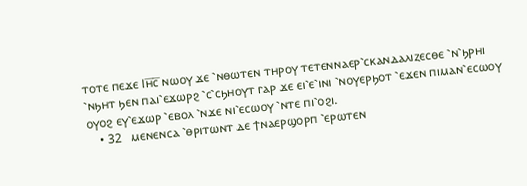ⲧⲟⲧⲉ ⲡⲉϫⲉ Ⲓⲏ̅ⲥ̅ ⲛⲱⲟⲩ ϫⲉ ⳿ⲛⲑⲱⲧⲉⲛ ⲧⲏⲣⲟⲩ ⲧⲉⲧⲉⲛⲛⲁⲉⲣ⳿ⲥⲕⲁⲛⲇⲁⲗⲓⲍⲉⲥⲑⲉ ⳿ⲛ⳿ϧⲣⲏⲓ ⳿ⲛϧⲏⲧ ϧⲉⲛ ⲡⲁⲓ⳿ⲉϫⲱⲣϩ ⳿ⲥ⳿ⲥϧⲏⲟⲩⲧ ⲅⲁⲣ ϫⲉ ⲉⲓ⳿ⲉ⳿ⲓⲛⲓ ⳿ⲛⲟⲩⲉⲣϧⲟⲧ ⳿ⲉϫⲉⲛ ⲡⲓⲙⲁⲛ⳿ⲉⲥⲱⲟⲩ ⲟⲩⲟϩ ⲉⲩ⳿ⲉϫⲱⲣ ⳿ⲉⲃⲟⲗ ⳿ⲛϫⲉ ⲛⲓ⳿ⲉⲥⲱⲟⲩ ⳿ⲛⲧⲉ ⲡⲓ⳿ⲟϩⲓ.
    • 32   ⲙⲉⲛⲉⲛⲥⲁ ⳿ⲑⲣⲓⲧⲱⲛⲧ ⲇⲉ ϯⲛⲁⲉⲣϣⲟⲣⲡ ⳿ⲉⲣⲱⲧⲉⲛ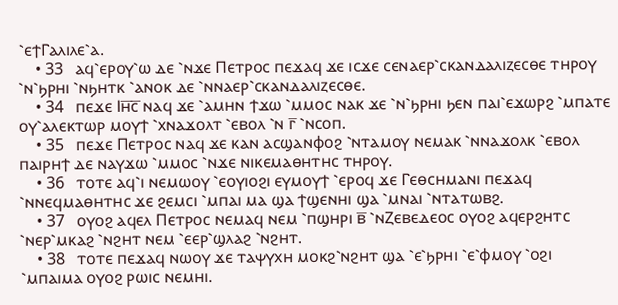⳿ⲉϯⲄⲁⲗⲓⲗⲉ⳿ⲁ.
    • 33   ⲁϥ⳿ⲉⲣⲟⲩ⳿ⲱ ⲇⲉ ⳿ⲛϫⲉ Ⲡⲉⲧⲣⲟⲥ ⲡⲉϫⲁϥ ϫⲉ ⲓⲥϫⲉ ⲥⲉⲛⲁⲉⲣ⳿ⲥⲕⲁⲛⲇⲁⲗⲓⲍⲉⲥⲑⲉ ⲧⲏⲣⲟⲩ ⳿ⲛ⳿ϧⲣⲏⲓ ⳿ⲛϧⲏⲧⲕ ⳿ⲁⲛⲟⲕ ⲇⲉ ⳿ⲛⲛⲁⲉⲣ⳿ⲥⲕⲁⲛⲇⲁⲗⲓⲍⲉⲥⲑⲉ.
    • 34   ⲡⲉϫⲉ Ⲓⲏ̅ⲥ̅ ⲛⲁϥ ϫⲉ ⳿ⲁⲙⲏⲛ ϯϫⲱ ⳿ⲙⲙⲟⲥ ⲛⲁⲕ ϫⲉ ⳿ⲛ⳿ϧⲣⲏⲓ ϧⲉⲛ ⲡⲁⲓ⳿ⲉϫⲱⲣϩ ⳿ⲙⲡⲁⲧⲉ ⲟⲩ⳿ⲁⲗⲉⲕⲧⲱⲣ ⲙⲟⲩϯ ⳿ⲭⲛⲁϫⲟⲗⲧ ⳿ⲉⲃⲟⲗ ⳿ⲛ ⲅ̅ ⳿ⲛⲥⲟⲡ.
    • 35   ⲡⲉϫⲉ Ⲡⲉⲧⲣⲟⲥ ⲛⲁϥ ϫⲉ ⲕⲁⲛ ⲁⲥϣⲁⲛⲫⲟϩ ⳿ⲛⲧⲁⲙⲟⲩ ⲛⲉⲙⲁⲕ ⳿ⲛⲛⲁϫⲟⲗⲕ ⳿ⲉⲃⲟⲗ ⲡⲁⲓⲣⲏϯ ⲇⲉ ⲛⲁⲩϫⲱ ⳿ⲙⲙⲟⲥ ⳿ⲛϫⲉ ⲛⲓⲕⲉⲙⲁⲑⲏⲧⲏⲥ ⲧⲏⲣⲟⲩ.
    • 36   ⲧⲟⲧⲉ ⲁϥ⳿ⲓ ⲛⲉⲙⲱⲟⲩ ⳿ⲉⲟⲩⲓⲟϩⲓ ⲉⲩⲙⲟⲩϯ ⳿ⲉⲣⲟϥ ϫⲉ Ⲅⲉⲑⲥⲏⲙⲁⲛⲓ ⲡⲉϫⲁϥ ⳿ⲛⲛⲉϥⲙⲁⲑⲏⲧⲏⲥ ϫⲉ ϩⲉⲙⲥⲓ ⳿ⲙⲡⲁⲓ ⲙⲁ ϣⲁ ϯϣⲉⲛⲏⲓ ϣⲁ ⳿ⲙⲛⲁⲓ ⳿ⲛⲧⲁⲧⲱⲃϩ.
    • 37   ⲟⲩⲟϩ ⲁϥⲉⲗ Ⲡⲉⲧⲣⲟⲥ ⲛⲉⲙⲁϥ ⲛⲉⲙ ⳿ⲡϣⲏⲣⲓ ⲃ̅ ⳿ⲛⲌⲉⲃⲉⲇⲉⲟⲥ ⲟⲩⲟϩ ⲁϥⲉⲣϩⲏⲧⲥ ⳿ⲛⲉⲣ⳿ⲙⲕⲁϩ ⳿ⲛϩⲏⲧ ⲛⲉⲙ ⳿ⲉⲉⲣ⳿ϣⲗⲁϩ ⳿ⲛϩⲏⲧ.
    • 38   ⲧⲟⲧⲉ ⲡⲉϫⲁϥ ⲛⲱⲟⲩ ϫⲉ ⲧⲁⲯⲩⲭⲏ ⲙⲟⲕϩ⳿ⲛϩⲏⲧ ϣⲁ ⳿ⲉ⳿ϧⲣⲏⲓ ⳿ⲉ⳿ⲫⲙⲟⲩ ⳿ⲟϩⲓ ⳿ⲙⲡⲁⲓⲙⲁ ⲟⲩⲟϩ ⲣⲱⲓⲥ ⲛⲉⲙⲏⲓ.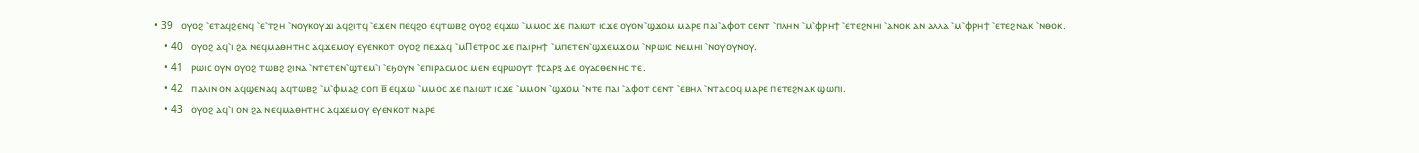• 39   ⲟⲩⲟϩ ⳿ⲉⲧⲁϥϩⲉⲛϥ ⳿ⲉ⳿ⲧϩⲏ ⳿ⲛⲟⲩⲕⲟⲩϫⲓ ⲁϥϩⲓⲧϥ ⳿ⲉϫⲉⲛ ⲡⲉϥϩⲟ ⲉϥⲧⲱⲃϩ ⲟⲩⲟϩ ⲉϥϫⲱ ⳿ⲙⲙⲟⲥ ϫⲉ ⲡⲁⲓⲱⲧ ⲓⲥϫⲉ ⲟⲩⲟⲛ⳿ϣϫⲟⲙ ⲙⲁⲣⲉ ⲡⲁⲓ⳿ⲁⲫⲟⲧ ⲥⲉⲛⲧ ⳿ⲡⲗⲏⲛ ⳿ⲙ⳿ⲫⲣⲏϯ ⳿ⲉⲧⲉϩⲛⲏⲓ ⳿ⲁⲛⲟⲕ ⲁⲛ ⲁⲗⲗⲁ ⳿ⲙ⳿ⲫⲣⲏϯ ⳿ⲉⲧⲉϩⲛⲁⲕ ⳿ⲛⲑⲟⲕ.
    • 40   ⲟⲩⲟϩ ⲁϥ⳿ⲓ ϩⲁ ⲛⲉϥⲙⲁⲑⲏⲧⲏⲥ ⲁϥϫⲉⲙⲟⲩ ⲉⲩⲉⲛⲕⲟⲧ ⲟⲩⲟϩ ⲡⲉϫⲁϥ ⳿ⲙⲠⲉⲧⲣⲟⲥ ϫⲉ ⲡⲁⲓⲣⲏϯ ⳿ⲙⲡⲉⲧⲉⲛ⳿ϣϫⲉⲙϫⲟⲙ ⳿ⲛⲣⲱⲓⲥ ⲛⲉⲙⲏⲓ ⳿ⲛⲟⲩⲟⲩⲛⲟⲩ.
    • 41   ⲣⲱⲓⲥ ⲟⲩⲛ ⲟⲩⲟϩ ⲧⲱⲃϩ ϩⲓⲛⲁ ⳿ⲛⲧⲉⲧⲉⲛ⳿ϣⲧⲉⲙ⳿ⲓ ⳿ⲉϧⲟⲩⲛ ⳿ⲉⲡⲓⲣⲁⲥⲙⲟⲥ ⲙⲉⲛ ⲉϥⲣⲱⲟⲩⲧ ϯⲥⲁⲣⲝ ⲇⲉ ⲟⲩⲁⲥⲑⲉⲛⲏⲥ ⲧⲉ.
    • 42   ⲡⲁⲗⲓⲛ ⲟⲛ ⲁϥϣⲉⲛⲁϥ ⲁϥⲧⲱⲃϩ ⳿ⲙ⳿ⲫⲙⲁϩ ⲥⲟⲡ ⲃ̅ ⲉϥϫⲱ ⳿ⲙⲙⲟⲥ ϫⲉ ⲡⲁⲓⲱⲧ ⲓⲥϫⲉ ⳿ⲙⲙⲟⲛ ⳿ϣϫⲟⲙ ⳿ⲛⲧⲉ ⲡⲁⲓ ⳿ⲁⲫⲟⲧ ⲥⲉⲛⲧ ⳿ⲉⲃⲏⲗ ⳿ⲛⲧⲁⲥⲟϥ ⲙⲁⲣⲉ ⲡⲉⲧⲉϩⲛⲁⲕ ϣⲱⲡⲓ.
    • 43   ⲟⲩⲟϩ ⲁϥ⳿ⲓ ⲟⲛ ϩⲁ ⲛⲉϥⲙⲁⲑⲏⲧⲏⲥ ⲁϥϫⲉⲙⲟⲩ ⲉⲩⲉⲛⲕⲟⲧ ⲛⲁⲣⲉ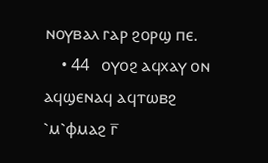ⲛⲟⲩⲃⲁⲗ ⲅⲁⲣ ϩⲟⲣϣ ⲡⲉ.
    • 44   ⲟⲩⲟϩ ⲁϥⲭⲁⲩ ⲟⲛ ⲁϥϣⲉⲛⲁϥ ⲁϥⲧⲱⲃϩ ⳿ⲙ⳿ⲫⲙⲁϩ ⲅ̅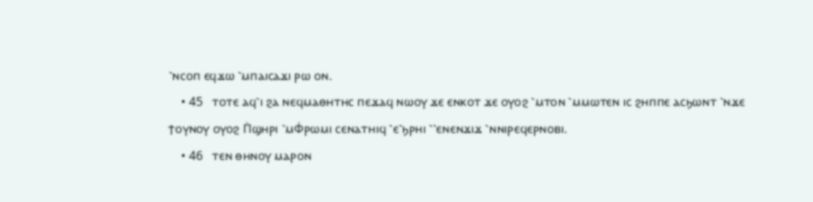⳿ⲛⲥⲟⲡ ⲉϥϫⲱ ⳿ⲙⲡⲁⲓⲥⲁϫⲓ ⲣⲱ ⲟⲛ.
    • 45   ⲧⲟⲧⲉ ⲁϥ⳿ⲓ ϩⲁ ⲛⲉϥⲙⲁⲑⲏⲧⲏⲥ ⲡⲉϫⲁϥ ⲛⲱⲟⲩ ϫⲉ ⲉⲛⲕⲟⲧ ϫⲉ ⲟⲩⲟϩ ⳿ⲙⲧⲟⲛ ⳿ⲙⲙⲱⲧⲉⲛ ⲓⲥ ϩⲏⲡⲡⲉ ⲁⲥϧⲱⲛⲧ ⳿ⲛϫⲉ ϯⲟⲩⲛⲟⲩ ⲟⲩⲟϩ Ⲡ̇ϣⲏⲣⲓ ⳿ⲙⲪ̇ⲣⲱⲙⲓ ⲥⲉⲛⲁⲧⲏⲓϥ ⳿ⲉ⳿ϧⲣⲏⲓ ⳿⳿ⲉⲛⲉⲛϫⲓϫ ⳿ⲛⲛⲓⲣⲉϥⲉⲣⲛⲟⲃⲓ.
    • 46   ⲧⲉⲛ ⲑⲏⲛⲟⲩ ⲙⲁⲣⲟⲛ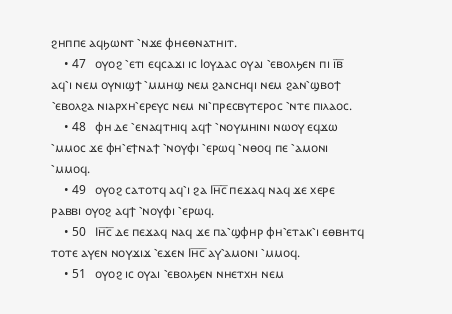ϩⲏⲡⲡⲉ ⲁϥϧⲱⲛⲧ ⳿ⲛϫⲉ ⲫⲏⲉⲑⲛⲁⲧⲏⲓⲧ.
    • 47   ⲟⲩⲟϩ ⳿ⲉⲧⲓ ⲉϥⲥⲁϫⲓ ⲓⲥ Ⲓⲟⲩⲇⲁⲥ ⲟⲩⲁⲓ ⳿ⲉⲃⲟⲗϧⲉⲛ ⲡⲓ ⲓ̅ⲃ̅ ⲁϥ⳿ⲓ ⲛⲉⲙ ⲟⲩⲛⲓϣϯ ⳿ⲙⲙⲏϣ ⲛⲉⲙ ϩⲁⲛⲥⲏϥⲓ ⲛⲉⲙ ϩⲁⲛ⳿ϣⲃⲟϯ ⳿ⲉⲃⲟⲗϩⲁ ⲛⲓⲁⲣⲭⲏ⳿ⲉⲣⲉⲩⲥ ⲛⲉⲙ ⲛⲓ⳿ⲡⲣⲉⲥⲃⲩⲧⲉⲣⲟⲥ ⳿ⲛⲧⲉ ⲡⲓⲗⲁⲟⲥ.
    • 48   ⲫⲏ ⲇⲉ ⳿ⲉⲛⲁϥⲧⲏⲓϥ ⲁϥϯ ⳿ⲛⲟⲩⲙⲏⲓⲛⲓ ⲛⲱⲟⲩ ⲉϥϫⲱ ⳿ⲙⲙⲟⲥ ϫⲉ ⲫⲏ⳿ⲉϯⲛⲁϯ ⳿ⲛⲟⲩⲫⲓ ⳿ⲉⲣⲱϥ ⳿ⲛⲑⲟϥ ⲡⲉ ⳿ⲁⲙⲟⲛⲓ ⳿ⲙⲙⲟϥ.
    • 49   ⲟⲩⲟϩ ⲥⲁⲧⲟⲧϥ ⲁϥ⳿ⲓ ϩⲁ Ⲓⲏ̅ⲥ̅ ⲡⲉϫⲁϥ ⲛⲁϥ ϫⲉ ⲭⲉⲣⲉ ⲣⲁⲃⲃⲓ ⲟⲩⲟϩ ⲁϥϯ ⳿ⲛⲟⲩⲫⲓ ⳿ⲉⲣⲱϥ.
    • 50   Ⲓⲏ̅ⲥ̅ ⲇⲉ ⲡⲉϫⲁϥ ⲛⲁϥ ϫⲉ ⲡⲁ⳿ϣⲫⲏⲣ ⲫⲏ⳿ⲉⲧⲁⲕ⳿ⲓ ⲉⲑⲃⲏⲧϥ ⲧⲟⲧⲉ ⲁⲩⲉⲛ ⲛⲟⲩϫⲓϫ ⳿ⲉϫⲉⲛ Ⲓⲏ̅ⲥ̅ ⲁⲩ⳿ⲁⲙⲟⲛⲓ ⳿ⲙⲙⲟϥ.
    • 51   ⲟⲩⲟϩ ⲓⲥ ⲟⲩⲁⲓ ⳿ⲉⲃⲟⲗϧⲉⲛ ⲛⲏⲉⲧⲭⲏ ⲛⲉⲙ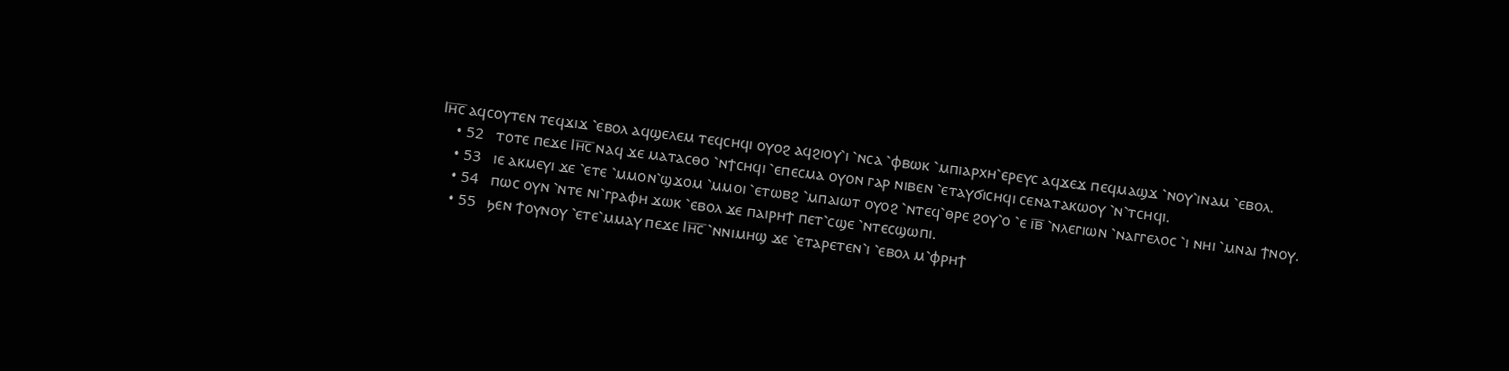Ⲓⲏ̅ⲥ̅ ⲁϥⲥⲟⲩⲧⲉⲛ ⲧⲉϥϫⲓϫ ⳿ⲉⲃⲟⲗ ⲁϥϣⲉⲗⲉⲙ ⲧⲉϥⲥⲏϥⲓ ⲟⲩⲟϩ ⲁϥϩⲓⲟⲩ⳿ⲓ ⳿ⲛⲥⲁ ⳿ⲫⲃⲱⲕ ⳿ⲙⲡⲓⲁⲣⲭⲏ⳿ⲉⲣⲉⲩⲥ ⲁϥϫⲉϫ ⲡⲉϥⲙⲁϣϫ ⳿ⲛⲟⲩ⳿ⲓⲛⲁⲙ ⳿ⲉⲃⲟⲗ.
    • 52   ⲧⲟⲧⲉ ⲡⲉϫⲉ Ⲓⲏ̅ⲥ̅ ⲛⲁϥ ϫⲉ ⲙⲁⲧⲁⲥⲑⲟ ⳿ⲛϯⲥⲏϥⲓ ⳿ⲉⲡⲉⲥⲙⲁ ⲟⲩⲟⲛ ⲅⲁⲣ ⲛⲓⲃⲉⲛ ⳿ⲉⲧⲁⲩϭⲓⲥⲏϥⲓ ⲥⲉⲛⲁⲧⲁⲕⲱⲟⲩ ⳿ⲛ⳿ⲧⲥⲏϥⲓ.
    • 53   ⲓⲉ ⲁⲕⲙⲉⲩⲓ ϫⲉ ⳿ⲉⲧⲉ ⳿ⲙⲙⲟⲛ⳿ϣϫⲟⲙ ⳿ⲙⲙⲟⲓ ⳿ⲉⲧⲱⲃϩ ⳿ⲙⲡⲁⲓⲱⲧ ⲟⲩⲟϩ ⳿ⲛⲧⲉϥ⳿ⲑⲣⲉ ϩⲟⲩ⳿ⲟ ⳿ⲉ ⲓ̅ⲃ̅ ⳿ⲛⲗⲉⲅⲓⲱⲛ ⳿ⲛⲁⲅⲅⲉⲗⲟⲥ ⳿ⲓ ⲛⲏⲓ ⳿ⲙⲛⲁⲓ ϯⲛⲟⲩ.
    • 54   ⲡⲱⲥ ⲟⲩⲛ ⳿ⲛⲧⲉ ⲛⲓ⳿ⲅⲣⲁⲫⲏ ϫⲱⲕ ⳿ⲉⲃⲟⲗ ϫⲉ ⲡⲁⲓⲣⲏϯ ⲡⲉⲧ⳿ⲥϣⲉ ⳿ⲛⲧⲉⲥϣⲱⲡⲓ.
    • 55   ϧⲉⲛ ϯⲟⲩⲛⲟⲩ ⳿ⲉⲧⲉ⳿ⲙⲙⲁⲩ ⲡⲉϫⲉ Ⲓⲏ̅ⲥ̅ ⳿ⲛⲛⲓⲙⲏϣ ϫⲉ ⳿ⲉⲧⲁⲣⲉⲧⲉⲛ⳿ⲓ ⳿ⲉⲃⲟⲗ ⲙ⳿ⲫⲣⲏϯ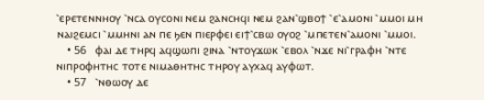⳿ⲉⲣⲉⲧⲉⲛⲛⲏⲟⲩ ⳿ⲛⲥⲁ ⲟⲩⲥⲟⲛⲓ ⲛⲉⲙ ϩⲁⲛⲥⲏϥⲓ ⲛⲉⲙ ϩⲁⲛ⳿ϣⲃⲟϯ ⳿ⲉ⳿ⲁⲙⲟⲛⲓ ⳿ⲙⲙⲟⲓ ⲙⲏ ⲛⲁⲓϩⲉⲙⲥⲓ ⳿ⲙⲙⲏⲛⲓ ⲁⲛ ⲡⲉ ϧⲉⲛ ⲡⲓⲉⲣⲫⲉⲓ ⲉⲓϯ⳿ⲥⲃⲱ ⲟⲩⲟϩ ⳿ⲙⲡⲉⲧⲉⲛ⳿ⲁⲙⲟⲛⲓ ⳿ⲙⲙⲟⲓ.
    • 56   ⲫⲁⲓ ⲇⲉ ⲧⲏⲣϥ ⲁϥϣⲱⲡⲓ ϩⲓⲛⲁ ⳿ⲛⲧⲟⲩϫⲱⲕ ⳿ⲉⲃⲟⲗ ⳿ⲛϫⲉ ⲛⲓ⳿ⲅⲣⲁⲫⲏ ⳿ⲛⲧⲉ ⲛⲓⲡⲣⲟⲫⲏⲧⲏⲥ ⲧⲟⲧⲉ ⲛⲓⲙⲁⲑⲏⲧⲏⲥ ⲧⲏⲣⲟⲩ ⲁⲩⲭⲁϥ ⲁⲩⲫⲱⲧ.
    • 57   ⳿ⲛⲑⲱⲟⲩ ⲇⲉ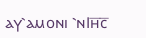ⲁⲩ⳿ⲁⲙⲟⲛⲓ ⳿ⲛⲒⲏ̅ⲥ̅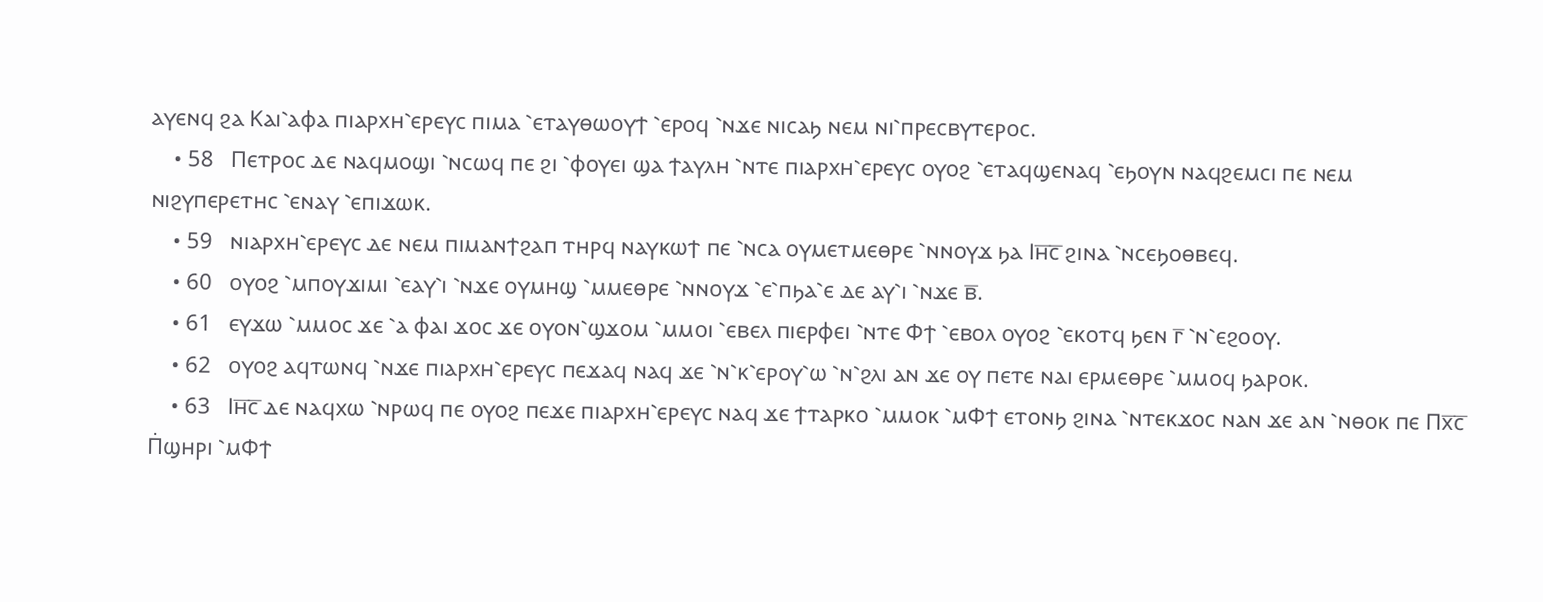ⲁⲩⲉⲛϥ ϩⲁ Ⲕⲁⲓ⳿ⲁⲫⲁ ⲡⲓⲁⲣⲭⲏ⳿ⲉⲣⲉⲩⲥ ⲡⲓⲙⲁ ⳿ⲉⲧⲁⲩⲑⲱⲟⲩϯ ⳿ⲉⲣⲟϥ ⳿ⲛϫⲉ ⲛⲓⲥⲁϧ ⲛⲉⲙ ⲛⲓ⳿ⲡⲣⲉⲥⲃⲩⲧⲉⲣⲟⲥ.
    • 58   Ⲡⲉⲧⲣⲟⲥ ⲇⲉ ⲛⲁϥⲙⲟϣⲓ ⳿ⲛⲥⲱϥ ⲡⲉ ϩⲓ ⳿ⲫⲟⲩⲉⲓ ϣⲁ ϯⲁⲩⲗⲏ ⳿ⲛⲧⲉ ⲡⲓⲁⲣⲭⲏ⳿ⲉⲣⲉⲩⲥ ⲟⲩⲟϩ ⳿ⲉⲧⲁϥϣⲉⲛⲁϥ ⳿ⲉϧⲟⲩⲛ ⲛⲁϥϩⲉⲙⲥⲓ ⲡⲉ ⲛⲉⲙ ⲛⲓϩⲩⲡⲉⲣⲉⲧⲏⲥ ⳿ⲉⲛⲁⲩ ⳿ⲉⲡⲓϫⲱⲕ.
    • 59   ⲛⲓⲁⲣⲭⲏ⳿ⲉⲣⲉⲩⲥ ⲇⲉ ⲛⲉⲙ ⲡⲓⲙⲁⲛϯϩⲁⲡ ⲧⲏⲣϥ ⲛⲁⲩⲕⲱϯ ⲡⲉ ⳿ⲛⲥⲁ ⲟⲩⲙⲉⲧⲙⲉⲑⲣⲉ ⳿ⲛⲛⲟⲩϫ ϧⲁ Ⲓⲏ̅ⲥ̅ ϩⲓⲛⲁ ⳿ⲛⲥⲉϧⲟⲑⲃⲉϥ.
    • 60   ⲟⲩⲟϩ ⳿ⲙⲡⲟⲩϫⲓⲙⲓ ⳿ⲉⲁⲩ⳿ⲓ ⳿ⲛϫⲉ ⲟⲩⲙⲏϣ ⳿ⲙⲙⲉⲑⲣⲉ ⳿ⲛⲛⲟⲩϫ ⳿ⲉ⳿ⲡϧⲁ⳿ⲉ ⲇⲉ ⲁⲩ⳿ⲓ ⳿ⲛϫⲉ ⲃ̅.
    • 61   ⲉⲩϫⲱ ⳿ⲙⲙⲟⲥ ϫⲉ ⳿ⲁ ⲫⲁⲓ ϫⲟⲥ ϫⲉ ⲟⲩⲟⲛ⳿ϣϫⲟⲙ ⳿ⲙⲙⲟⲓ ⳿ⲉⲃⲉⲗ ⲡⲓⲉⲣⲫⲉⲓ ⳿ⲛⲧⲉ Ⲫϯ ⳿ⲉⲃⲟⲗ ⲟⲩⲟϩ ⳿ⲉⲕⲟⲧϥ ϧⲉⲛ ⲅ̅ ⳿ⲛ⳿ⲉϩⲟⲟⲩ.
    • 62   ⲟⲩⲟϩ ⲁϥⲧⲱⲛϥ ⳿ⲛϫⲉ ⲡⲓⲁⲣⲭⲏ⳿ⲉⲣⲉⲩⲥ ⲡⲉϫⲁϥ ⲛⲁϥ ϫⲉ ⳿ⲛ⳿ⲕ⳿ⲉⲣⲟⲩ⳿ⲱ ⳿ⲛ⳿ϩⲗⲓ ⲁⲛ ϫⲉ ⲟⲩ ⲡⲉⲧⲉ ⲛⲁⲓ ⲉⲣⲙⲉⲑⲣⲉ ⳿ⲙⲙⲟϥ ϧⲁⲣⲟⲕ.
    • 63   Ⲓⲏ̅ⲥ̅ ⲇⲉ ⲛⲁϥⲭⲱ ⳿ⲛⲣⲱϥ ⲡⲉ ⲟⲩⲟϩ ⲡⲉϫⲉ ⲡⲓⲁⲣⲭⲏ⳿ⲉⲣⲉⲩⲥ ⲛⲁϥ ϫⲉ ϯⲧⲁⲣⲕⲟ ⳿ⲙⲙⲟⲕ ⳿ⲙⲪϯ ⲉⲧⲟⲛϧ ϩⲓⲛⲁ ⳿ⲛⲧⲉⲕϫⲟⲥ ⲛⲁⲛ ϫⲉ ⲁⲛ ⳿ⲛⲑⲟⲕ ⲡⲉ Ⲡⲭ̅ⲥ̅ Ⲡ̇ϣⲏⲣⲓ ⳿ⲙⲪϯ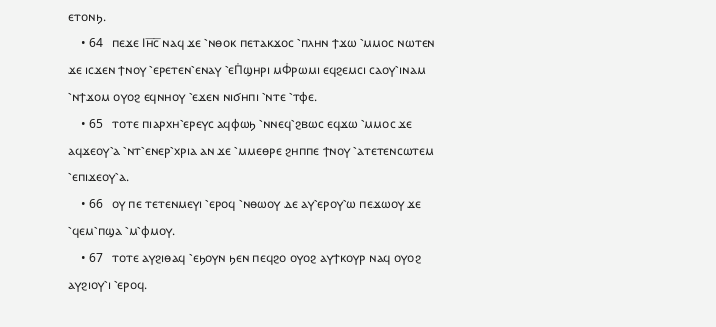ⲉⲧⲟⲛϧ.
    • 64   ⲡⲉϫⲉ Ⲓⲏ̅ⲥ̅ ⲛⲁϥ ϫⲉ ⳿ⲛⲑⲟⲕ ⲡⲉⲧⲁⲕϫⲟⲥ ⳿ⲡⲗⲏⲛ ϯϫⲱ ⳿ⲙⲙⲟⲥ ⲛⲱⲧⲉⲛ ϫⲉ ⲓⲥϫⲉⲛ ϯⲛⲟⲩ ⳿ⲉⲣⲉⲧⲉⲛ⳿ⲉⲛⲁⲩ ⳿ⲉⲠ̇ϣⲏⲣⲓ ⲙⲪ̇ⲣⲱⲙⲓ ⲉϥϩⲉⲙⲥⲓ ⲥⲁⲟⲩ⳿ⲓⲛⲁⲙ ⳿ⲛϯϫⲟⲙ ⲟⲩⲟϩ ⲉϥⲛⲏⲟⲩ ⳿ⲉϫⲉⲛ ⲛⲓϭⲏⲡⲓ ⳿ⲛⲧⲉ ⳿ⲧⲫⲉ.
    • 65   ⲧⲟⲧⲉ ⲡⲓⲁⲣⲭⲏ⳿ⲉⲣⲉⲩⲥ ⲁϥⲫⲱϧ ⳿ⲛⲛⲉϥ⳿ϩⲃⲱⲥ ⲉϥϫⲱ ⳿ⲙⲙⲟⲥ ϫⲉ ⲁϥϫⲉⲟⲩ⳿ⲁ ⳿ⲛⲧ⳿ⲉⲛⲉⲣ⳿ⲭⲣⲓⲁ ⲁⲛ ϫⲉ ⳿ⲙⲙⲉⲑⲣⲉ ϩⲏⲡⲡⲉ ϯⲛⲟⲩ ⳿ⲁⲧⲉⲧⲉⲛⲥⲱⲧⲉⲙ ⳿ⲉⲡⲓϫⲉⲟⲩ⳿ⲁ.
    • 66   ⲟⲩ ⲡⲉ ⲧⲉⲧⲉⲛⲙⲉⲩⲓ ⳿ⲉⲣⲟϥ ⳿ⲛⲑⲱⲟⲩ ⲇⲉ ⲁⲩ⳿ⲉⲣⲟⲩ⳿ⲱ ⲡⲉϫⲱⲟⲩ ϫⲉ ⳿ϥⲉⲙ⳿ⲡϣⲁ ⳿ⲙ⳿ⲫⲙⲟⲩ.
    • 67   ⲧⲟⲧⲉ ⲁⲩϩⲓⲑⲁϥ ⳿ⲉϧⲟⲩⲛ ϧⲉⲛ ⲡⲉϥϩⲟ ⲟⲩⲟϩ ⲁⲩϯⲕⲟⲩⲣ ⲛⲁϥ ⲟⲩⲟϩ ⲁⲩϩⲓⲟⲩ⳿ⲓ ⳿ⲉⲣⲟϥ.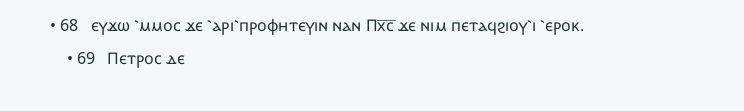• 68   ⲉⲩϫⲱ ⳿ⲙⲙⲟⲥ ϫⲉ ⳿ⲁⲣⲓ⳿ⲡⲣⲟⲫⲏⲧⲉⲩⲓⲛ ⲛⲁⲛ Ⲡⲭ̅ⲥ̅ ϫⲉ ⲛⲓⲙ ⲡⲉⲧⲁϥϩⲓⲟⲩ⳿ⲓ ⳿ⲉⲣⲟⲕ.
    • 69   Ⲡⲉⲧⲣⲟⲥ ⲇⲉ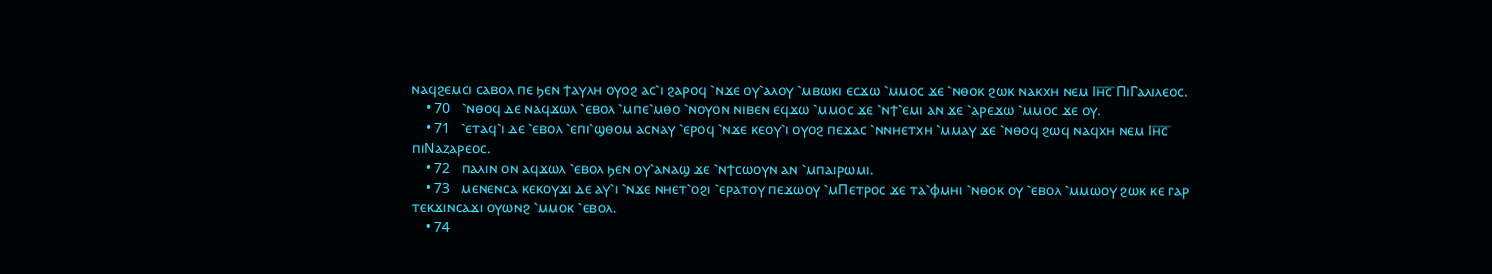ⲛⲁϥϩⲉⲙⲥⲓ ⲥⲁⲃⲟⲗ ⲡⲉ ϧⲉⲛ ϯⲁⲩⲗⲏ ⲟⲩⲟϩ ⲁⲥ⳿ⲓ ϩⲁⲣⲟϥ ⳿ⲛϫⲉ ⲟⲩ⳿ⲁⲗⲟⲩ ⳿ⲙⲃⲱⲕⲓ ⲉⲥϫⲱ ⳿ⲙⲙⲟⲥ ϫⲉ ⳿ⲛⲑⲟⲕ ϩⲱⲕ ⲛⲁⲕⲭⲏ ⲛⲉⲙ Ⲓⲏ̅ⲥ̅ ⲠⲓⲄⲁⲗⲓⲗⲉⲟⲥ.
    • 70   ⳿ⲛⲑⲟϥ ⲇⲉ ⲛⲁϥϫⲱⲗ ⳿ⲉⲃⲟⲗ ⳿ⲙⲡⲉ⳿ⲙⲑⲟ ⳿ⲛⲟⲩⲟⲛ ⲛⲓⲃⲉⲛ ⲉϥϫⲱ ⳿ⲙⲙⲟⲥ ϫⲉ ⳿ⲛϯ⳿ⲉⲙⲓ ⲁⲛ ϫⲉ ⳿ⲁⲣⲉϫⲱ ⳿ⲙⲙⲟⲥ ϫⲉ ⲟⲩ.
    • 71   ⳿ⲉⲧⲁϥ⳿ⲓ ⲇⲉ ⳿ⲉⲃⲟⲗ ⳿ⲉⲡⲓ⳿ϣⲑⲟⲙ ⲁⲥⲛⲁⲩ ⳿ⲉⲣⲟϥ ⳿ⲛϫⲉ ⲕⲉⲟⲩ⳿ⲓ ⲟⲩⲟϩ ⲡⲉϫⲁⲥ ⳿ⲛⲛⲏⲉⲧⲭⲏ ⳿ⲙⲙⲁⲩ ϫⲉ ⳿ⲛⲑⲟϥ ϩⲱϥ ⲛⲁϥⲭⲏ ⲛⲉⲙ Ⲓⲏ̅ⲥ̅ ⲡⲓⲚⲁⲍⲁⲣⲉⲟⲥ.
    • 72   ⲡⲁⲗⲓⲛ ⲟⲛ ⲁϥϫⲱⲗ ⳿ⲉⲃⲟⲗ ϧⲉⲛ ⲟⲩ⳿ⲁⲛⲁϣ ϫⲉ ⳿ⲛϯⲥⲱⲟⲩⲛ ⲁⲛ ⳿ⲙⲡⲁⲓⲣⲱⲙⲓ.
    • 73   ⲙⲉⲛⲉⲛⲥⲁ ⲕⲉⲕⲟⲩϫⲓ ⲇⲉ ⲁⲩ⳿ⲓ ⳿ⲛϫⲉ ⲛⲏⲉⲧ⳿ⲟϩⲓ ⳿ⲉⲣⲁⲧⲟⲩ ⲡⲉϫⲱⲟⲩ ⳿ⲙⲠⲉⲧⲣⲟⲥ ϫⲉ ⲧⲁ⳿ⲫⲙⲏⲓ ⳿ⲛⲑⲟⲕ ⲟⲩ ⳿ⲉⲃⲟⲗ ⳿ⲙⲙⲱⲟⲩ ϩⲱⲕ ⲕⲉ ⲅⲁⲣ ⲧⲉⲕϫⲓⲛⲥⲁϫⲓ ⲟⲩⲱⲛϩ ⳿ⲙⲙⲟⲕ ⳿ⲉⲃⲟⲗ.
    • 74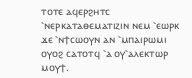ⲧⲟⲧⲉ ⲁϥⲉⲣϩⲏⲧⲥ ⳿ⲛⲉⲣⲕⲁⲧⲁⲑⲉⲙⲁⲧⲓⲍⲓⲛ ⲛⲉⲙ ⳿ⲉⲱⲣⲕ ϫⲉ ⳿ⲛϯⲥⲱⲟⲩⲛ ⲁⲛ ⳿ⲙⲡⲁⲓⲣⲱⲙⲓ ⲟⲩⲟϩ ⲥⲁⲧⲟⲧϥ ⳿ⲁ ⲟⲩ⳿ⲁⲗⲉⲕⲧⲱⲣ ⲙⲟⲩϯ.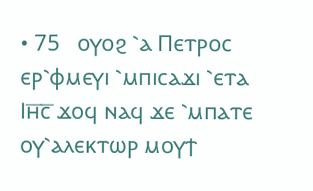• 75   ⲟⲩⲟϩ ⳿ⲁ Ⲡⲉⲧⲣⲟⲥ ⲉⲣ⳿ⲫⲙⲉⲩⲓ ⳿ⲙⲡⲓⲥⲁϫⲓ ⳿ⲉⲧⲁ Ⲓⲏ̅ⲥ̅ ϫⲟϥ ⲛⲁϥ ϫⲉ ⳿ⲙⲡⲁⲧⲉ ⲟⲩ⳿ⲁⲗⲉⲕⲧⲱⲣ ⲙⲟⲩϯ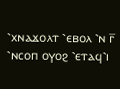⳿ⲭⲛⲁϫⲟⲗⲧ ⳿ⲉⲃⲟⲗ ⳿ⲛ ⲅ̅ ⳿ⲛⲥⲟⲡ ⲟⲩⲟϩ ⳿ⲉⲧⲁϥ⳿ⲓ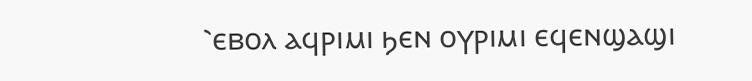⳿ⲉⲃⲟⲗ ⲁϥⲣⲓⲙⲓ ϧⲉⲛ ⲟⲩⲣⲓⲙⲓ ⲉϥⲉⲛϣⲁϣⲓ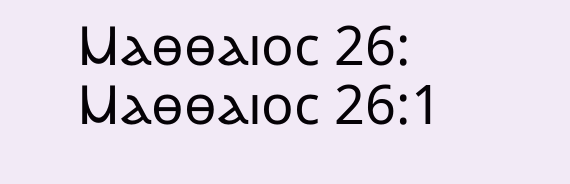Ⲙⲁⲑⲑⲁⲓⲟⲥ 26:
Ⲙⲁⲑⲑⲁⲓⲟⲥ 26:1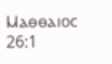Ⲙⲁⲑⲑⲁⲓⲟⲥ 26:1